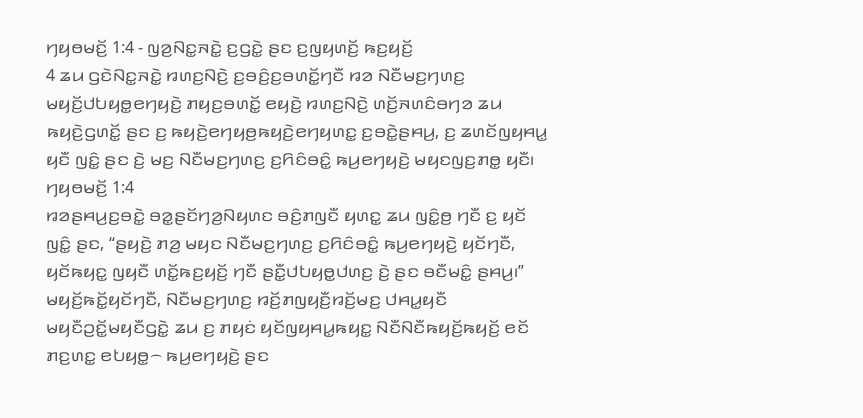ꤚꤟꤥꤗꤢꤩ꤬ 1:4 - ꤜꤤ꤬ꤡꤢ꤭ꤏꤢꤧ꤭ ꤢ꤬ꤞꤢꤧ꤭ ꤔꤢ ꤢ꤬ꤜꤟꤛꤢꤩ꤬ ꤒꤢ꤬ꤟꤢꤩ꤬
4 ꤘꤣ ꤞꤢꤧꤡꤢ꤭ꤏꤢꤧ꤭ ꤙꤛꤢ꤬ꤡꤢꤧ꤬ ꤢ꤬ꤋꤢꤨ꤬ꤢ꤬ꤋꤛꤢꤩ꤭ꤚꤢꤪ ꤙꤤ ꤡꤢꤪꤗꤢ꤬ꤚꤛꤢ꤬ ꤗꤟꤢꤩ꤬ꤓꤝꤟꤥ꤭ꤕꤚꤟꤢꤧ꤬ ꤊꤟꤢ꤬ꤋꤛꤢꤩ꤭ ꤕꤟꤢꤧ꤬ ꤙꤛꤢ꤬ꤡꤢꤧ꤬ ꤛꤢꤩ꤬ꤏꤛꤢꤨꤋꤚꤤ ꤘꤣ ꤒꤟꤢꤧ꤬ꤞꤛꤢꤩ꤭ ꤔꤢ ꤢ꤬ ꤒꤟꤢꤧ꤬ꤕꤚꤟꤥ꤬ꤒꤟꤢꤧ꤬ꤕꤚꤟꤛꤢ꤭ ꤢ꤬ꤋꤢꤧ꤭ꤔꤌꤣ꤬, ꤢ꤬ ꤘꤛꤢꤩꤜꤟꤌꤣ꤭ ꤟꤢꤪ ꤜꤢꤨ꤭ ꤔꤢ ꤢꤧ꤬ ꤗꤢ꤬ ꤡꤢꤪꤗꤢ꤬ꤚꤛꤢ꤬ ꤢ꤬ꤖꤢꤨꤋꤢꤨ꤭ ꤒꤣ꤬ꤕꤚꤟꤢꤧ꤬ ꤗꤟꤢꤜꤢ꤬ꤊꤥ꤭ ꤟꤢꤪ꤯
ꤚꤟꤥꤗꤢꤩ꤬ 1:4
ꤙꤤꤔꤌꤣ꤬ꤢ꤬ꤋꤢꤧ꤭ ꤋꤤ꤭ꤔꤢꤩꤚꤤ꤬ꤡꤟꤛꤢ ꤋꤢꤨ꤬ꤊꤜꤢꤪ ꤟꤛꤢ꤭ ꤘꤣ ꤜꤢꤨ꤭ꤥ꤬ ꤚꤢꤪ ꤢ꤬ ꤟꤢꤩ ꤜꤢꤨ꤭ ꤔꤢ, “ꤔꤟꤢꤧ꤬ ꤊꤤ꤬ ꤗꤟꤢ ꤡꤢꤪꤗꤢ꤬ꤚꤛꤢ꤬ ꤢ꤬ꤖꤢꤨꤋꤢꤨ꤭ ꤒꤣ꤬ꤕꤚꤟꤢꤧ꤬ ꤟꤢꤩꤚꤢꤪ, ꤟꤢꤩꤒꤟꤢ꤭ ꤜꤟꤢꤪ ꤛꤢꤩ꤭ꤒꤢ꤬ꤟꤢꤩ꤬ ꤚꤢꤪ ꤔꤢꤪ꤭ꤓꤝꤟꤥ꤭ꤓꤛꤢ꤬ ꤢꤧ꤬ ꤔꤢ ꤋꤢꤪꤗꤢꤨ꤭ ꤔꤌꤣ꤬꤯”
ꤗꤟꤢꤩ꤬ꤒꤢꤩ꤭ꤟꤢꤩꤚꤢꤪ, ꤡꤢꤪꤗꤢ꤬ꤚꤛꤢ꤬ ꤙꤢꤩ꤬ꤊꤜꤟꤢꤪ꤬ꤙꤢꤩ꤬ꤗꤢ꤬ ꤓꤌꤣ꤭ꤟꤢꤪ ꤗꤟꤢꤪꤑꤢꤩ꤭ꤗꤟꤢꤪꤞꤢꤧ꤭ ꤘꤣ ꤢ꤬ ꤊꤟꤢꤦ ꤟꤢꤩꤜꤟꤌꤣ꤭ꤒꤟꤢ꤭ ꤡꤢꤪꤡꤢꤪꤒꤟꤢꤩ꤬ꤒꤟꤢꤩ꤬ ꤕꤢꤩ ꤊꤢ꤬ꤛꤢ꤭ ꤕꤝꤟꤥ꤭꤮ ꤒꤣ꤬ꤕꤚꤟꤢꤧ꤬ ꤔꤢ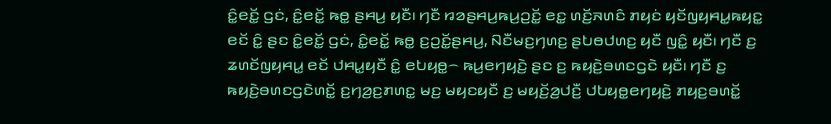ꤢꤨ꤭ꤕꤢꤩ꤭ ꤞꤢꤦ, ꤢꤨ꤭ꤕꤢꤩ꤭ ꤒꤥ꤭ ꤔꤌꤣ꤬ ꤟꤢꤪ꤯ ꤚꤢꤪ ꤙꤤꤔꤌꤣ꤬ꤒꤣ꤬ꤑꤢꤩ꤭ ꤕꤢ꤭ ꤛꤢꤩ꤬ꤏꤛꤢꤨ ꤊꤟꤢꤦ ꤟꤢꤩꤜꤟꤌꤣ꤭ꤒꤟꤢ꤭ ꤕꤢꤩ ꤢꤨ꤭ ꤔꤢ ꤢꤨ꤭ꤕꤢꤩ꤭ ꤞꤢꤦ, ꤢꤨ꤭ꤕꤢꤩ꤭ ꤒꤥ꤭ ꤢ꤬ꤑꤢꤩ꤭ꤔꤌꤣ꤬, ꤡꤢꤪꤗꤢ꤬ꤚꤛꤢ꤬ ꤔꤝꤥꤓꤛꤢ꤬ ꤟꤢꤪ ꤜꤢꤨ꤭ ꤟꤢꤪ꤯ ꤚꤢꤪ ꤢ꤬ ꤘꤛꤢꤩꤜꤟꤌꤣ꤭ ꤕꤢꤩ ꤓꤌꤣ꤭ꤟꤢꤪ ꤢꤨ꤭ ꤕꤝꤟꤥ꤭꤮ ꤒꤣ꤬ꤕꤚꤟꤢꤧ꤬ ꤔꤢ ꤢ꤬ ꤒꤟꤢꤧ꤬ꤋꤛꤢꤞꤢꤧ ꤟꤢꤪ꤯ ꤚꤢꤪ ꤢ꤬ ꤒꤟꤢꤧ꤬ꤋꤛꤢꤞꤢꤧꤛꤢꤩ꤭ ꤢ꤬ꤚꤤ꤬ꤢ꤬ꤊꤛꤢ꤭ ꤗꤢ꤬ ꤗꤟꤢꤟꤢꤪ ꤢ꤬ ꤗꤟꤢꤩ꤬ꤤ꤬ꤓꤢꤪ꤬ ꤓꤝꤟꤥ꤭ꤕꤚꤟꤢꤧ꤬ ꤊꤟꤢ꤬ꤋꤛꤢꤩ꤭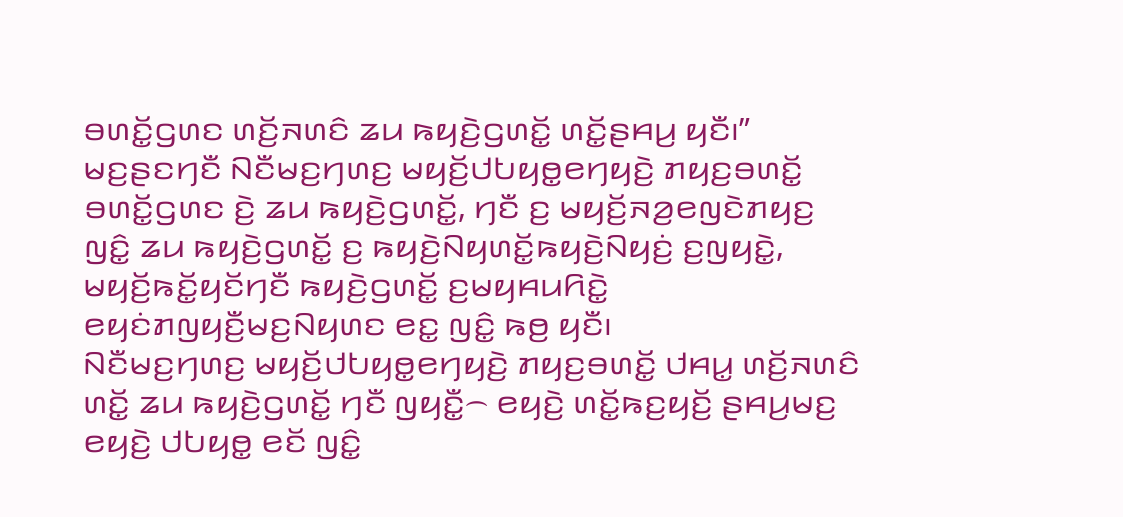ꤋꤛꤢꤩ꤭ꤞꤛꤢ ꤛꤢꤩ꤬ꤏꤛꤢꤨ ꤘꤣ ꤒꤟꤢꤧ꤬ꤞꤛꤢꤩ꤭ ꤛꤢꤩ꤭ꤔꤌꤣ꤬ ꤟꤢꤪ꤯”
ꤗꤢ꤬ꤔꤢꤚꤢꤪ ꤡꤢꤪꤗꤢ꤬ꤚꤛꤢ꤬ ꤗꤟꤢꤩ꤬ꤓꤝꤟꤥ꤭ꤕꤚꤟꤢꤧ꤬ ꤊꤟꤢ꤬ꤋꤛꤢꤩ꤭ ꤋꤛꤢꤩ꤭ꤞꤛꤢ ꤢꤧ꤬ ꤘꤣ ꤒꤟꤢꤧ꤬ꤞꤛꤢꤩ꤭, ꤚꤢꤪ ꤢ꤬ ꤗꤟꤢꤩ꤬ꤏꤤ꤬ꤕꤜꤢꤧꤊꤟꤢ꤬ ꤜꤢꤨ꤭ ꤘꤣ ꤒꤟꤢꤧ꤬ꤞꤛꤢꤩ꤭ ꤢ꤬ ꤒꤟꤢꤧ꤬ꤡꤟꤛꤢꤩ꤭ꤒꤟꤢꤧ꤬ꤡꤟꤢꤦ꤬ ꤢ꤬ꤜꤟꤢꤧ꤭, ꤗꤟꤢꤩ꤬ꤒꤢꤩ꤭ꤟꤢꤩꤚꤢꤪ ꤒꤟꤢꤧ꤬ꤞꤛꤢꤩ꤭ ꤢ꤬ꤗꤟꤌꤣꤖꤢꤧ꤭ ꤕꤟꤢꤦꤊꤜꤟꤢꤪ꤬ꤗꤢ꤬ꤡꤟꤛꤢ ꤕꤢ꤭ ꤜꤢꤨ꤭ ꤒꤥ꤬ ꤟꤢꤪ꤯
ꤡꤢꤪꤗꤢ꤬ꤚꤛꤢ꤬ ꤗꤟꤢꤩ꤬ꤓꤝꤟꤥ꤭ꤕꤚꤟꤢꤧ꤬ ꤊꤟꤢ꤬ꤋꤛꤢꤩ꤭ ꤓꤌꤣ꤭ ꤛꤢꤩ꤬ꤏꤛꤢꤨ ꤛꤢꤩ꤭ ꤘꤣ ꤒꤟꤢꤧ꤬ꤞꤛꤢꤩ꤭ ꤚꤢꤪ ꤜꤟꤢꤪ꤭꤮ ꤕꤟꤢꤧ꤬ ꤛꤢꤩ꤭ꤒꤢ꤬ꤟꤢꤩ꤬ ꤔꤌꤣ꤬ꤗꤢ꤬ ꤕꤟꤢꤧ꤬ ꤓꤝꤟꤥ꤭ ꤕꤢꤩ ꤜꤢꤨ꤭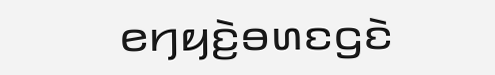ꤕꤚꤟꤢꤧ꤬ꤋꤛꤢꤞꤢꤧ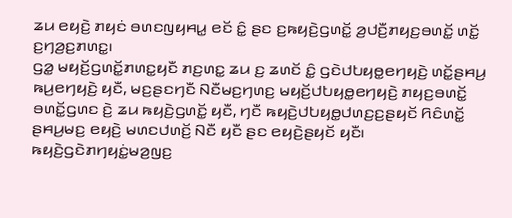ꤘꤣ ꤕꤟꤢꤧ꤬ ꤊꤟꤢꤦ ꤋꤛꤢꤜꤟꤌꤣ꤭ ꤕꤢꤩ ꤢꤨ꤭ ꤔꤢ ꤢ꤬ꤒꤟꤢꤧ꤬ꤞꤛꤢꤩ꤭ ꤤ꤬ꤓꤢꤪ꤬ꤊꤟꤢ꤬ꤋꤛꤢꤩ꤭ ꤛꤢꤩ꤭ ꤢ꤬ꤚꤤ꤬ꤢ꤬ꤊꤛꤢ꤭꤯
ꤞꤤ꤭ ꤗꤟꤢꤩ꤬ꤞꤛꤢꤩ꤭ꤊꤛꤢ꤭ꤟꤢꤪ ꤊꤢ꤬ꤛꤢ꤭ ꤘꤣ ꤢ꤬ ꤘꤛꤢꤩ ꤢꤨ꤭ ꤞꤢꤧꤓꤝꤟꤥ꤭ꤕꤚꤟꤢꤧ꤬ ꤛꤢꤩ꤭ꤔꤌꤣ꤬ ꤒꤣ꤬ꤕꤚꤟꤢꤧ꤬ ꤟꤢꤪ, ꤗꤢ꤬ꤔꤢꤚꤢꤪ ꤡꤢꤪꤗꤢ꤬ꤚꤛꤢ꤬ ꤗꤟꤢꤩ꤬ꤓꤝꤟꤥ꤭ꤕꤚꤟꤢꤧ꤬ ꤊꤟꤢ꤬ꤋꤛꤢꤩ꤭ ꤋꤛꤢꤩ꤭ꤞꤛꤢ ꤢꤧ꤬ ꤘꤣ ꤒꤟꤢꤧ꤬ꤞꤛꤢꤩ꤭ ꤟꤢꤪ, ꤚꤢꤪ ꤒꤟꤢꤧ꤬ꤓꤝꤟꤥ꤭ꤓꤛꤢ꤬ꤢ꤬ꤔꤟꤢꤩ ꤖꤢꤨꤛꤢꤩ꤭ ꤔꤌꤣ꤬ꤗꤢ꤬ ꤕꤟꤢꤧ꤬ ꤗꤛꤢꤓꤛꤢꤩ꤬ ꤡꤢꤪ ꤟꤢꤪ ꤔꤢ ꤕꤟꤢꤧ꤬ꤔꤟꤢꤩ ꤟꤢꤪ꤯
ꤒꤟꤢꤧ꤬ꤞꤢꤧꤊꤚꤟꤢꤦ꤭ꤗꤤ꤬ꤜꤢ꤬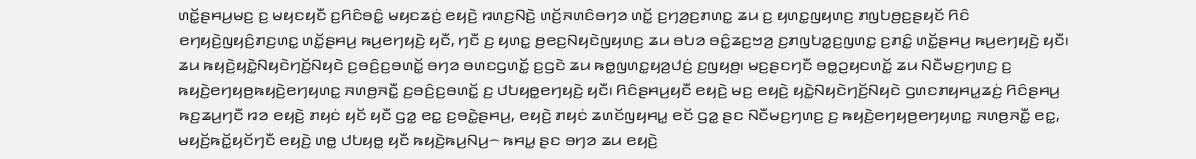ꤛꤢꤩ꤭ꤔꤌꤣ꤬ꤗꤢ꤬ ꤢ꤬ ꤗꤟꤢꤟꤢꤪ ꤢ꤬ꤖꤢꤨꤋꤢꤨ꤭ ꤗꤟꤢꤘꤢꤦ꤬ ꤕꤟꤢꤧ꤬ ꤙꤛꤢ꤬ꤡꤢꤧ꤬ ꤛꤢꤩ꤬ꤏꤛꤢꤨꤋꤚꤤ ꤛꤢꤩ꤭ ꤢ꤬ꤚꤤ꤬ꤢ꤬ꤊꤛꤢ꤭ ꤘꤣ ꤢ꤬ ꤟꤛꤢ꤭ꤜꤟꤛꤢ꤬ ꤊꤜꤝꤥ꤬ꤢ꤬ꤔꤟꤢꤩ ꤖꤢꤨ ꤕꤚꤟꤢꤧ꤬ꤜꤟꤢꤨ꤬ꤊꤢ꤬ꤛꤢ꤭ ꤛꤢꤩ꤭ꤔꤌꤣ꤬ ꤒꤣ꤬ꤕꤚꤟꤢꤧ꤬ ꤟꤢꤪ, ꤚꤢꤪ ꤢ꤬ ꤟꤛꤢ꤭ ꤥ꤬ꤕꤢ꤬ꤡꤟꤢꤧꤜꤟꤛꤢ꤬ ꤘꤣ ꤋꤝꤤ ꤋꤢꤨ꤭ꤘꤢ꤬ꤠꤤ꤬ ꤢ꤬ꤊꤜꤝꤤ꤭ꤢ꤬ꤜꤛꤢ꤭ ꤢ꤬ꤊꤢꤨ꤭ ꤛꤢꤩ꤭ꤔꤌꤣ꤬ ꤒꤣ꤬ꤕꤚꤟꤢꤧ꤬ ꤟꤢꤪ꤯
ꤘꤣ ꤒꤟꤢꤧ꤬ꤟꤢꤧ꤭ꤡꤟꤢꤧꤚꤢꤩ꤬ꤡꤟꤢꤧ ꤢ꤬ꤋꤢꤨ꤬ꤢ꤬ꤋꤛꤢꤩ꤭ ꤋꤚꤤ ꤋꤛꤢꤞꤛꤢꤩ꤭ ꤢ꤬ꤞꤢꤧ ꤘꤣ ꤒꤥ꤭ꤜꤛꤢ꤭ꤟꤤ꤬ꤓꤢꤦ꤬ ꤢ꤬ꤜꤟꤥ꤬꤯ ꤗꤢ꤬ꤔꤢꤚꤢꤪ ꤋꤥ꤭ꤑꤟꤢꤛꤢꤩ꤭ ꤘꤣ ꤡꤢꤪꤗꤢ꤬ꤚꤛꤢ꤬ ꤢ꤬ ꤒꤟꤢꤧ꤬ꤕꤚꤟꤥ꤬ꤒꤟꤢꤧ꤬ꤕꤚꤟꤛꤢ꤭ ꤏꤛꤥ꤬ꤏꤢꤪ꤭ ꤢ꤬ꤋꤢꤨ꤬ꤢ꤬ꤋꤛꤢꤩ꤭ ꤢ꤬ ꤓꤝꤟꤥ꤭ꤕꤚꤟꤢꤧ꤬ ꤟꤢꤪ꤯ ꤖꤢꤨꤔꤌꤣ꤬ꤟꤢꤪ ꤕꤟꤢꤧ꤬ ꤗꤢ꤬ ꤕꤟꤢꤧ꤬ ꤟꤢꤧ꤭ꤡꤟꤢꤧꤚꤢꤩ꤬ꤡꤟꤢꤧ ꤞꤛꤢꤊꤟꤌꤣ꤭ꤘꤢꤦ꤬ ꤖꤢꤨꤔꤌꤣ꤬ ꤒꤢ꤬ꤘꤣ꤬ꤚꤢꤪ ꤙꤤ ꤕꤟꤢꤧ꤬ ꤊꤟꤢꤦ ꤟꤢꤩ ꤟꤢꤪ ꤞꤤ꤭ ꤕꤢ꤭ ꤢ꤬ꤋꤢꤧ꤭ꤔꤌꤣ꤬, ꤕꤟꤢꤧ꤬ ꤊꤟꤢꤦ ꤘꤛꤢꤩꤜꤟꤌꤣ꤭ ꤕꤢꤩ ꤞꤤ꤭ ꤔꤢ ꤡꤢꤪꤗꤢ꤬ꤚꤛꤢ꤬ ꤢ꤬ ꤒꤟꤢꤧ꤬ꤕꤚꤟꤥ꤬ꤕꤚꤟꤛꤢ꤭ ꤏꤛꤥ꤬ꤏꤢꤪ꤭ ꤕꤢ꤭, ꤗꤟꤢꤩ꤬ꤒꤢꤩ꤭ꤟꤢꤩꤚꤢꤪ ꤕꤟꤢꤧ꤬ ꤛꤥ꤭ ꤓꤝꤟꤥ꤭ ꤟꤢꤪ ꤒꤟꤢꤧ꤬ꤒꤣ꤬ꤡꤣ꤬꤮ ꤒꤌꤣ꤭ ꤔꤢ ꤋꤚꤤ ꤘꤣ ꤕꤟꤢꤧ꤬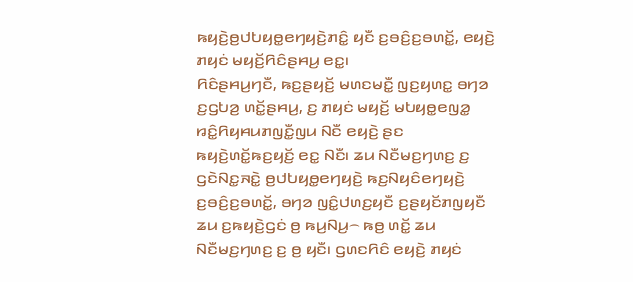ꤒꤟꤢꤧ꤬ꤥ꤬ꤓꤝꤟꤥ꤭ꤕꤚꤟꤢꤧ꤬ꤊꤢꤨ꤭ ꤟꤢꤪ ꤢ꤬ꤋꤢꤨ꤬ꤢ꤬ꤋꤛꤢꤩ꤭, ꤕꤟꤢꤧ꤬ ꤊꤟꤢꤦ ꤗꤟꤢꤩ꤬ꤖꤢꤨꤔꤌꤣ꤬ ꤕꤢ꤭꤯
ꤖꤢꤨꤔꤌꤣ꤬ꤚꤢꤪ, ꤒꤢ꤬ꤔꤟꤢꤩ꤬ ꤗꤛꤢꤗꤢꤪ꤭ ꤜꤢ꤬ꤟꤛꤢ꤭ ꤋꤚꤤ ꤢ꤬ꤞꤝꤤ꤬ ꤛꤢꤩ꤭ꤔꤌꤣ꤬, ꤢ꤬ ꤊꤟꤢꤦ ꤗꤟꤢꤩ꤬ ꤗꤝꤟꤥ꤭ꤕꤜꤤ꤭ ꤙꤢꤨ꤭ꤖꤟꤌꤣꤊꤜꤢꤪ꤭ꤜꤣ ꤡꤢꤪ ꤕꤟꤢꤧ꤬ ꤔꤢ ꤒꤟꤢꤧ꤬ꤛꤢꤩ꤭ꤒꤢ꤬ꤟꤢꤩ꤬ ꤕꤢ꤭ ꤡꤢꤪ꤯ ꤘꤣ ꤡꤢꤪꤗꤢ꤬ꤚꤛꤢ꤬ ꤢ꤬ ꤞꤢꤧꤡꤢ꤭ꤏꤢꤧ꤭ ꤥ꤬ꤓꤝꤟꤥ꤭ꤕꤚꤟꤢꤧ꤬ ꤒꤢ꤬ꤡꤟꤢꤨꤕꤚꤟꤢꤧ꤬ ꤢ꤬ꤋꤢꤨ꤬ꤢ꤬ꤋꤛꤢꤩ꤭, ꤋꤚꤤ ꤜꤢꤨ꤭ꤓꤛꤢ꤬ꤟꤢꤪ ꤢ꤬ꤔꤟꤢꤩꤊꤜꤟꤢꤪ ꤘꤣ ꤢ꤬ꤒꤟꤢꤧ꤬ꤞꤢꤦ ꤥ꤬ ꤒꤣ꤬ꤡꤣ꤬꤮ ꤒꤥ꤬ ꤛꤢꤩ꤭ ꤘꤣ ꤡꤢꤪꤗꤢ꤬ꤚꤛꤢ꤬ ꤢ꤬ ꤥ꤬ ꤟꤢꤪ꤯ ꤞꤛꤢꤖꤢꤨ ꤕꤟꤢꤧ꤬ ꤊꤟꤢꤦ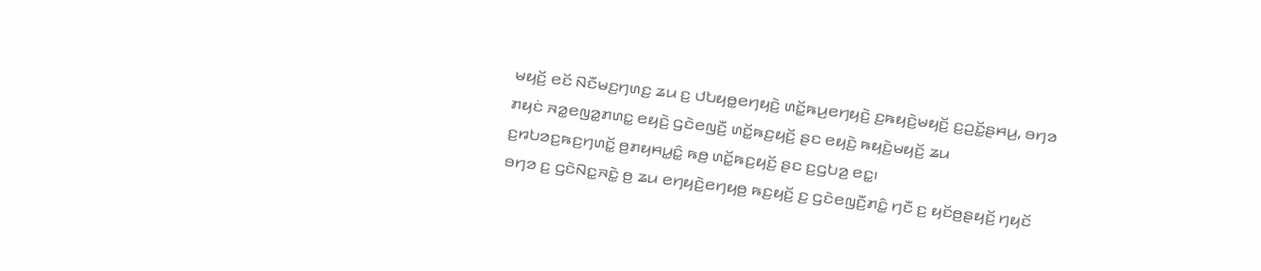ꤗꤟꤢꤩ꤬ ꤕꤢꤩ ꤡꤢꤪꤗꤢ꤬ꤚꤛꤢ꤬ ꤘꤣ ꤢ꤬ ꤓꤝꤟꤥ꤭ꤕꤚꤟꤢꤧ꤬ ꤛꤢꤩ꤭ꤒꤣ꤬ꤕꤚꤟꤢꤧ꤬ ꤢ꤬ꤒꤟꤢꤧ꤬ꤗꤟꤢꤩ꤬ ꤢ꤬ꤑꤢꤩ꤭ꤔꤌꤣ꤬, ꤋꤚꤤ ꤊꤟꤢꤦ ꤏꤤ꤭ꤕꤜꤤ꤭ꤊꤛꤢ꤭ ꤕꤟꤢꤧ꤬ ꤞꤢꤧꤕꤜꤢꤪ꤬ ꤛꤢꤩ꤭ꤒꤢ꤬ꤟꤢꤩ꤬ ꤔꤢ ꤕꤟꤢꤧ꤬ ꤒꤟꤢꤧ꤬ꤗꤟꤢꤩ꤬ ꤘꤣ ꤢ꤬ꤙꤝꤤꤢ꤬ꤒꤢ꤬ꤚꤛꤢꤩ꤭ ꤥ꤬ꤊꤟꤌꤣ꤭ꤢꤨ꤭ ꤒꤥ꤬ ꤛꤢꤩ꤭ꤒꤢ꤬ꤟꤢꤩ꤬ ꤔꤢ ꤢ꤬ꤞꤝꤤ꤬ ꤕꤢ꤭꤯
ꤋꤚꤤ ꤢ꤬ ꤞꤢꤧꤡꤢ꤭ꤏꤢꤧ꤭ ꤥ꤬ ꤘꤣ ꤕꤚꤟꤢꤧ꤬ꤕꤚꤟꤥ꤬ ꤒꤢ꤬ꤟꤢꤩ꤬ ꤢ꤬ ꤞꤢꤧꤕꤜꤢꤪ꤬ꤊꤢꤨ꤭ ꤚꤢꤪ ꤢ꤬ ꤟꤢꤩꤥ꤬ꤔꤟꤢꤩ꤬ ꤚꤟꤢꤩ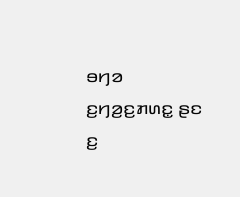ꤋꤚꤤ ꤢ꤬ꤚꤤ꤬ꤢ꤬ꤊꤛꤢ꤭ ꤔꤢ ꤢ꤬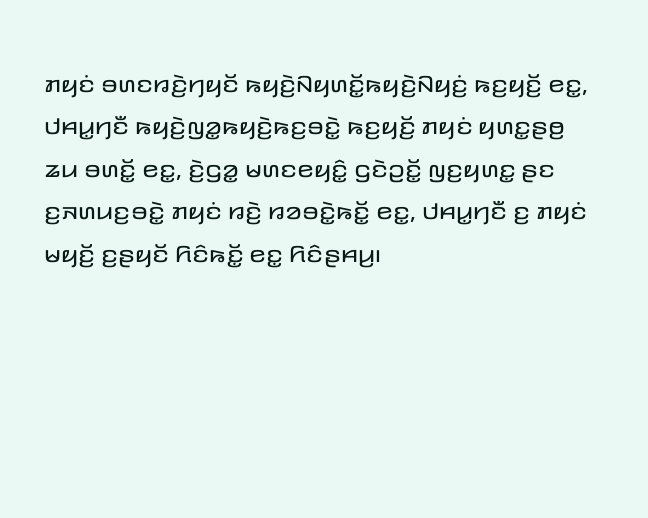ꤊꤟꤢꤦ ꤋꤛꤢꤙꤢꤧ꤬ꤚꤟꤢꤩ ꤒꤟꤢꤧ꤬ꤡꤟꤛꤢꤩ꤭ꤒꤟꤢꤧ꤬ꤡꤟꤢꤦ꤬ ꤒꤢ꤬ꤟꤢꤩ꤬ ꤕꤢ꤭, ꤓꤌꤣ꤭ꤚꤢꤪ ꤒꤟꤢꤧ꤬ꤜꤤ꤭ꤒꤟꤢꤧ꤬ꤒꤢ꤬ꤋꤢꤧ꤭ ꤒꤢ꤬ꤟꤢꤩ꤬ ꤊꤟꤢꤦ ꤟꤛꤢ꤭ꤔꤥ꤬ ꤘꤣ ꤋꤛꤢꤩ꤭ ꤕꤢ꤭, ꤢꤧ꤬ꤞꤤ꤭ ꤗꤛꤢꤕꤟꤢꤨ꤭ ꤞꤢꤧꤑꤢꤩ꤭ ꤜꤢ꤬ꤟꤛꤢ꤭ ꤔꤢ ꤢ꤬ꤏꤛꤣꤢ꤬ꤋꤢꤧ꤭ ꤊꤟꤢꤦ ꤙꤢꤧ꤬ ꤙꤤꤋꤢꤧ꤭ꤒꤢꤩ꤭ ꤕꤢ꤭, ꤓꤌꤣ꤭ꤚꤢꤪ ꤢ꤬ ꤊꤟꤢꤦ ꤗꤟꤢꤩ꤬ ꤢ꤬ꤔꤟꤢꤩ ꤖꤢꤨꤒꤢꤩ꤭ ꤕꤢ꤭ ꤖꤢꤨꤔꤌꤣ꤬꤯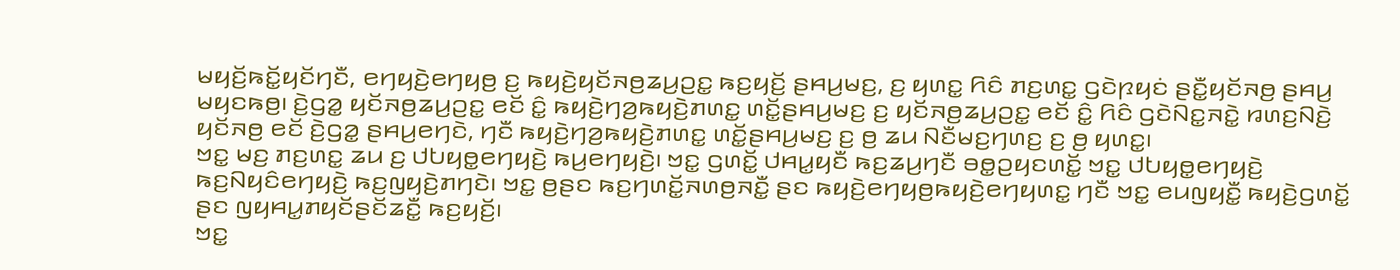ꤗꤟꤢꤩ꤬ꤒꤢꤩ꤭ꤟꤢꤩꤚꤢꤪ, ꤕꤚꤟꤢꤧ꤬ꤕꤚꤟꤥ꤬ ꤢ꤬ ꤒꤟꤢꤧ꤬ꤟꤢꤩꤏꤥ꤬ꤘꤣ꤬ꤑꤢ꤭ ꤒꤢ꤬ꤟꤢꤩ꤬ ꤔꤌꤣ꤬ꤗꤢ꤬, ꤢ꤬ ꤟꤛꤢ꤭ ꤖꤢꤨ ꤊꤢ꤬ꤛꤢ꤭ ꤞꤢꤧꤐꤟꤢꤦ ꤔꤢꤪ꤭ꤟꤢꤩꤏꤥ꤬ ꤔꤌꤣ꤬ ꤗꤟꤢꤒꤥ꤬꤯ ꤢꤧ꤬ꤞꤤ꤭ ꤟꤢꤩꤏꤥ꤬ꤘꤣ꤬ꤑꤢ꤭ ꤕꤢꤩ ꤢꤨ꤭ ꤒꤟꤢꤧ꤬ꤚꤤ꤬ꤒꤟꤢꤧ꤬ꤊꤛꤢ꤭ ꤛꤢꤩ꤭ꤔꤌꤣ꤬ꤗꤢ꤬ ꤢ꤬ ꤟꤢꤩꤏꤥ꤬ꤘꤣ꤬ꤑꤢ꤭ ꤕꤢꤩ ꤢꤨ꤭ ꤖꤢꤨ ꤞꤢꤧꤡꤢ꤭ꤏꤢꤧ꤭ ꤙꤛꤢ꤬ꤡꤢꤧ꤬ ꤟꤢꤩꤏꤥ꤬ ꤕꤢꤩ ꤢꤧ꤬ꤞꤤ꤭ ꤔꤌꤣ꤬ꤕꤚꤢꤧ, ꤚꤢꤪ ꤒꤟꤢꤧ꤬ꤚꤤ꤬ꤒꤟꤢꤧ꤬ꤊꤛꤢ꤭ ꤛꤢꤩ꤭ꤔꤌꤣ꤬ꤗꤢ꤬ ꤢ꤬ ꤥ꤬ ꤘꤣ ꤡꤢꤪꤗꤢ꤬ꤚꤛꤢ꤬ ꤢ꤬ ꤥ꤬ ꤟꤛꤢ꤭꤯
ꤠꤢ꤭ ꤗꤢ꤬ ꤊꤢ꤬ꤛꤢ꤭ ꤘꤣ ꤢ꤬ ꤓꤝꤟꤥ꤭ꤕꤚꤟꤢꤧ꤬ ꤒꤣ꤬ꤕꤚꤟꤢꤧ꤬꤯ ꤠꤢ꤭ ꤞꤛꤢꤩ꤭ ꤓꤌꤣ꤭ꤟꤢꤪ ꤒꤢ꤬ꤘꤣ꤬ꤚꤢꤪ ꤋꤥ꤭ꤑꤟꤢꤛꤢꤩ꤭ ꤠꤢ꤭ ꤓꤝꤟꤥ꤭ꤕꤚꤟꤢꤧ꤬ ꤒꤢ꤬ꤡꤟꤢꤨꤕꤚꤟꤢꤧ꤬ ꤒꤢ꤬ꤜꤟꤢꤧ꤬ꤊꤚꤢꤧ꤯ ꤠꤢ꤭ ꤥ꤬ꤔꤢ ꤒꤢ꤬ꤚꤛꤢꤩ꤭ꤏꤛꤥ꤬ꤏꤢꤪ꤭ ꤔꤢ ꤒꤟꤢꤧ꤬ꤕꤚꤟꤥ꤬ꤒꤟꤢꤧ꤬ꤕꤚꤟꤛꤢ꤭ ꤚꤢꤪ ꤠꤢ꤭ ꤕꤣꤜꤟꤢꤪ꤭ ꤒꤟꤢꤧ꤬ꤞꤛꤢꤩ꤭ ꤔꤢ ꤜꤟꤌꤣ꤭ꤊꤟꤢꤩꤔꤢꤩꤘꤢꤪ꤭ ꤒꤢ꤬ꤟꤢꤩ꤬꤯
ꤠꤢ꤭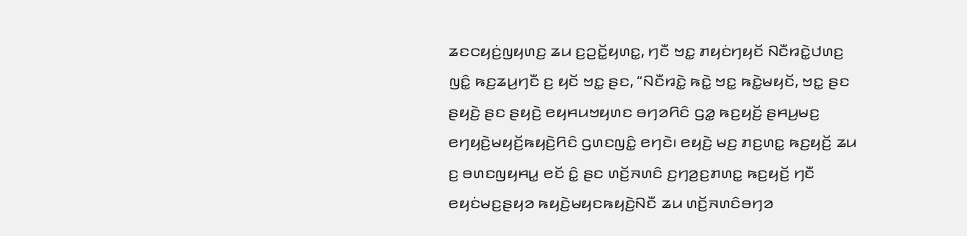ꤘꤢꤍꤟꤢꤦ꤬ꤜꤟꤛꤢ꤬ ꤘꤣ ꤢ꤬ꤑꤢꤩ꤭ꤟꤛꤢ꤭, ꤚꤢꤪ ꤠꤢ꤭ ꤊꤟꤢꤦꤚꤟꤢꤩ ꤡꤢꤪꤙꤢꤧ꤭ꤓꤛꤢ꤬ ꤜꤢꤨ꤭ ꤒꤢ꤬ꤘꤣ꤬ꤚꤢꤪ ꤢ꤬ ꤟꤢꤩ ꤠꤢ꤭ ꤔꤢ, “ꤡꤢꤪꤙꤢꤧ꤭ ꤒꤢꤧ꤭ ꤠꤢ꤭ ꤒꤢꤧ꤭ꤗꤟꤢꤩ, ꤠꤢ꤭ ꤔꤢ ꤔꤟꤢꤧ꤬ ꤔꤢ ꤔꤟꤢꤧ꤬ ꤕꤟꤌꤣꤠꤟꤛꤢ ꤋꤚꤤꤖꤢꤨ ꤞꤤ꤭ ꤒꤢ꤬ꤟꤢꤩ꤬ ꤔꤌꤣ꤬ꤗꤢ꤬ ꤕꤚꤟꤢꤧ꤬ꤗꤟꤢꤩ꤬ꤒꤟꤢꤧ꤬ꤖꤢꤨ ꤞꤛꤢꤜꤢꤨ꤭ ꤕꤚꤢꤧ꤯ ꤕꤟꤢꤧ꤬ ꤗꤢ꤬ ꤊꤢ꤬ꤛꤢ꤭ ꤒꤢ꤬ꤟꤢꤩ꤬ ꤘꤣ ꤢ꤬ ꤋꤛꤢꤜꤟꤌꤣ꤭ ꤕꤢꤩ ꤢꤨ꤭ ꤔꤢ ꤛꤢꤩ꤬ꤏꤛꤢꤨ ꤢ꤬ꤚꤤ꤬ꤢ꤬ꤊꤛꤢ꤭ ꤒꤢ꤬ꤟꤢꤩ꤬ ꤚꤢꤪ ꤕꤟꤢꤦꤗꤢ꤬ꤔꤟꤤ ꤒꤟꤢꤧ꤬ꤗꤟꤢꤒꤟꤢꤧ꤬ꤡꤢꤪ ꤘꤣ ꤛꤢꤩ꤬ꤏꤛꤢꤨꤋꤚꤤ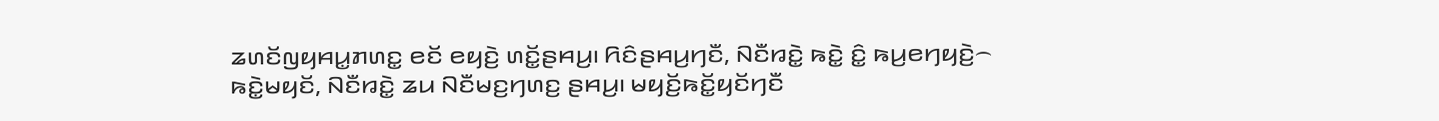ꤘꤛꤢꤩꤜꤟꤌꤣ꤭ꤊꤛꤢ꤭ ꤕꤢꤩ ꤕꤟꤢꤧ꤬ ꤛꤢꤩ꤭ꤔꤌꤣ꤬꤯ ꤖꤢꤨꤔꤌꤣ꤬ꤚꤢꤪ, ꤡꤢꤪꤙꤢꤧ꤭ ꤒꤢꤧ꤭ ꤢꤨ꤭ ꤒꤣ꤬ꤕꤚꤟꤢꤧ꤬꤮ ꤒꤢꤧ꤭ꤗꤟꤢꤩ, ꤡꤢꤪꤙꤢꤧ꤭ ꤘꤣ ꤡꤢꤪꤗꤢ꤬ꤚꤛꤢ꤬ ꤔꤌꤣ꤬꤯ ꤗꤟꤢꤩ꤬ꤒꤢꤩ꤭ꤟꤢꤩꤚꤢꤪ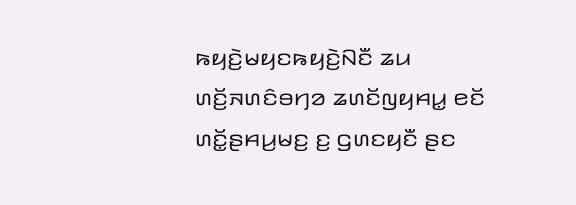ꤒꤟꤢꤧ꤬ꤗꤟꤢꤒꤟꤢꤧ꤬ꤡꤢꤪ ꤘꤣ ꤛꤢꤩ꤬ꤏꤛꤢꤨꤋꤚꤤ ꤘꤛꤢꤩꤜꤟꤌꤣ꤭ ꤕꤢꤩ ꤛꤢꤩ꤭ꤔꤌꤣ꤬ꤗꤢ꤬ ꤢ꤬ ꤞꤛꤢꤟꤢꤪ ꤔꤢ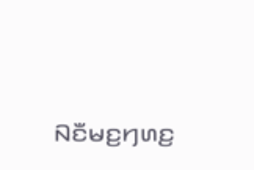ꤡꤢꤪꤗꤢ꤬ꤚꤛꤢ꤬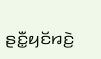ꤔꤢꤪ꤭ꤟꤢꤩꤙꤢꤧ꤬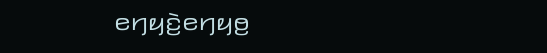ꤕꤚꤟꤢꤧ꤬ꤕꤚꤟꤥ꤬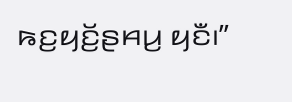ꤒꤢ꤬ꤟꤢꤩ꤬ꤔꤌꤣ꤬ ꤟꤢꤪ꤯”